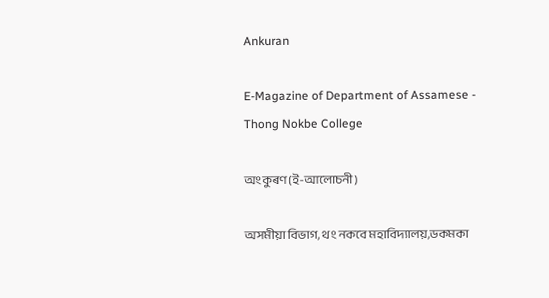Ankuran

E-Magazine of Department of Assamese - Thong Nokbe College

অংকুৰণ (ই-আলোচনী)

অসমীয়া বিভাগ, থং নকবে মহাবিদ্যালয়,ডকমকা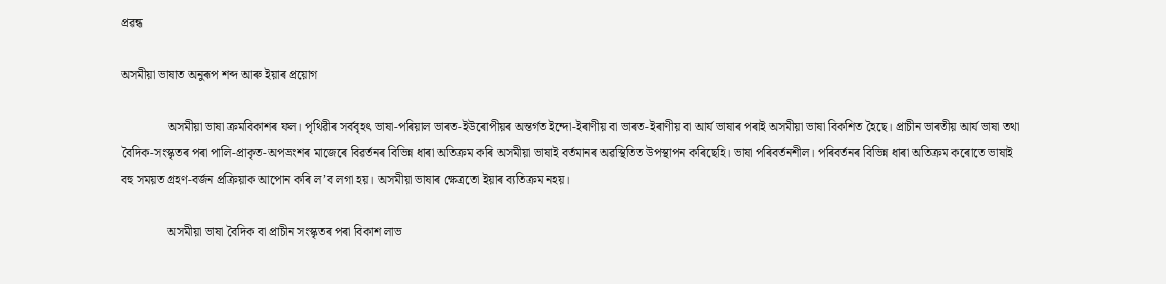প্ৰৱন্ধ

অসমীয়া ভাষাত অনুৰূপ শব্দ আৰু ইয়াৰ প্ৰয়োগ

               অসমীয়া ভাষা ক্ৰমবিকাশৰ ফল। পৃথিৱীৰ সৰ্ববৃহৎ ভাষা-পৰিয়াল ভাৰত-ইউৰোপীয়ৰ অন্তৰ্গত ইন্দো-ইৰাণীয় বা ভাৰত-ইৰাণীয় বা আৰ্য ভাষাৰ পৰাই অসমীয়া ভাষা বিকশিত হৈছে। প্ৰাচীন ভাৰতীয় আৰ্য ভাষা তথা বৈদিক-সংস্কৃতৰ পৰা পালি-প্ৰাকৃত-অপভ্ৰংশৰ মাজেৰে বিৱৰ্তনৰ বিভিন্ন ধাৰা অতিক্ৰম কৰি অসমীয়া ভাষাই বৰ্তমানৰ অৱস্থিতিত উপস্থাপন কৰিছেহি। ভাষা পৰিবৰ্তনশীল। পৰিবৰ্তনৰ বিভিন্ন ধাৰা অতিক্ৰম কৰোতে ভাষাই বহু সময়ত গ্ৰহণ-বৰ্জন প্ৰক্ৰিয়াক আপোন কৰি ল’ব লগা হয়। অসমীয়া ভাষাৰ ক্ষেত্ৰতো ইয়াৰ ব্যতিক্ৰম নহয়।

               অসমীয়া ভাষা বৈদিক বা প্ৰাচীন সংস্কৃতৰ পৰা বিকাশ লাভ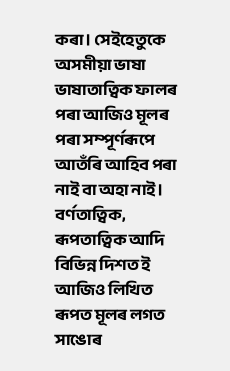কৰা। সেইহেতুকে অসমীয়া ভাষা ভাষাতাত্বিক ফালৰ পৰা আজিও মূলৰ পৰা সম্পূৰ্ণৰূপে আতঁৰি আহিব পৰা নাই বা অহা নাই। বৰ্ণতাত্বিক, ৰূপতাত্বিক আদি বিভিন্ন দিশত ই আজিও লিখিত ৰূপত মূলৰ লগত সাঙোৰ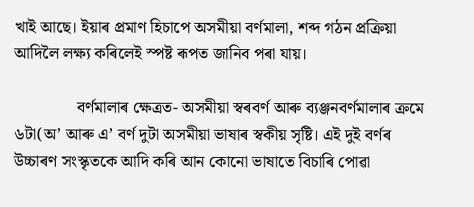খাই আছে। ইয়াৰ প্ৰমাণ হিচাপে অসমীয়া বৰ্ণমালা, শব্দ গঠন প্ৰক্ৰিয়া আদিলৈ লক্ষ্য কৰিলেই স্পষ্ট ৰূপত জানিব পৰা যায়।

               বৰ্ণমালাৰ ক্ষেত্ৰত- অসমীয়া স্বৰবৰ্ণ আৰু ব্যঞ্জনবৰ্ণমালাৰ ক্ৰমে ৬টা(অ’ আৰু এ’ বৰ্ণ দুটা অসমীয়া ভাষাৰ স্বকীয় সৃষ্টি। এই দুই বৰ্ণৰ উচ্চাৰণ সংস্কৃতকে আদি কৰি আন কোনো ভাষাতে বিচাৰি পোৱা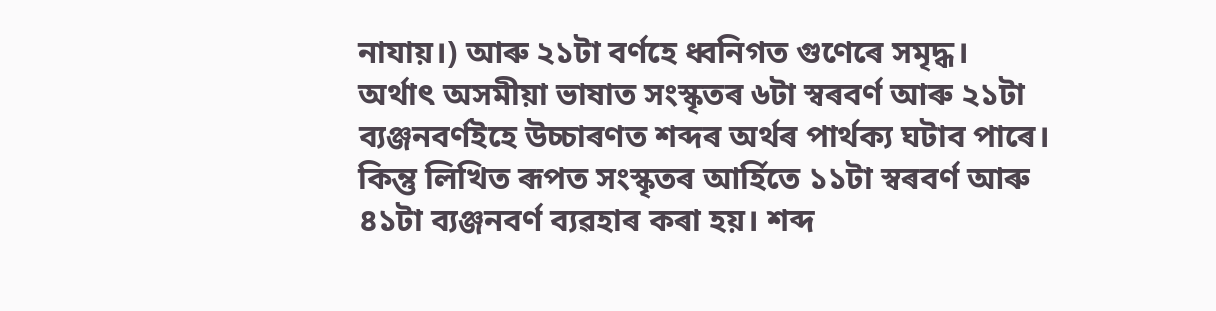নাযায়।) আৰু ২১টা বৰ্ণহে ধ্বনিগত গুণেৰে সমৃদ্ধ। অৰ্থাৎ অসমীয়া ভাষাত সংস্কৃতৰ ৬টা স্বৰবৰ্ণ আৰু ২১টা ব্যঞ্জনবৰ্ণইহে উচ্চাৰণত শব্দৰ অৰ্থৰ পাৰ্থক্য ঘটাব পাৰে। কিন্তু লিখিত ৰূপত সংস্কৃতৰ আৰ্হিতে ১১টা স্বৰবৰ্ণ আৰু ৪১টা ব্যঞ্জনবৰ্ণ ব্যৱহাৰ কৰা হয়। শব্দ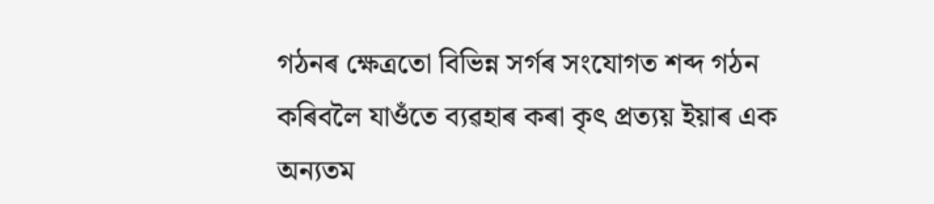গঠনৰ ক্ষেত্ৰতো বিভিন্ন সৰ্গৰ সংযোগত শব্দ গঠন কৰিবলৈ যাওঁতে ব্যৱহাৰ কৰা কৃৎ প্ৰত্যয় ইয়াৰ এক অন্যতম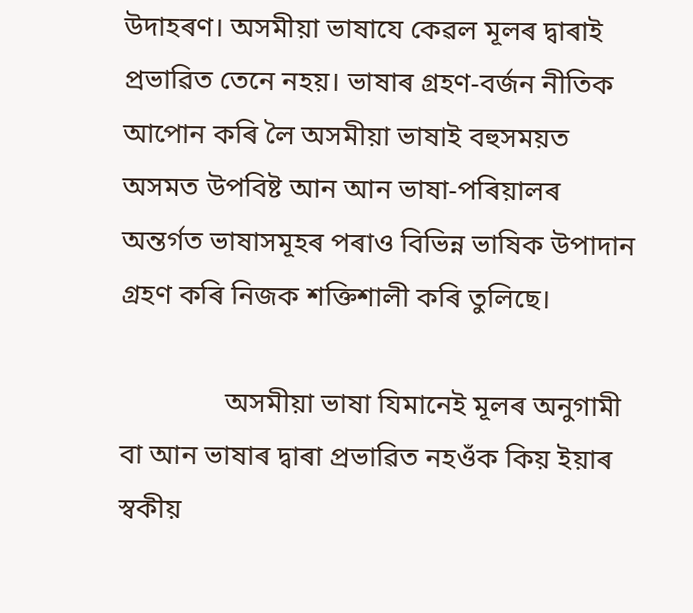উদাহৰণ। অসমীয়া ভাষাযে কেৱল মূলৰ দ্বাৰাই প্ৰভাৱিত তেনে নহয়। ভাষাৰ গ্ৰহণ-বৰ্জন নীতিক আপোন কৰি লৈ অসমীয়া ভাষাই বহুসময়ত অসমত উপবিষ্ট আন আন ভাষা-পৰিয়ালৰ অন্তৰ্গত ভাষাসমূহৰ পৰাও বিভিন্ন ভাষিক উপাদান গ্ৰহণ কৰি নিজক শক্তিশালী কৰি তুলিছে।

               অসমীয়া ভাষা যিমানেই মূলৰ অনুগামী বা আন ভাষাৰ দ্বাৰা প্ৰভাৱিত নহওঁক কিয় ইয়াৰ স্বকীয়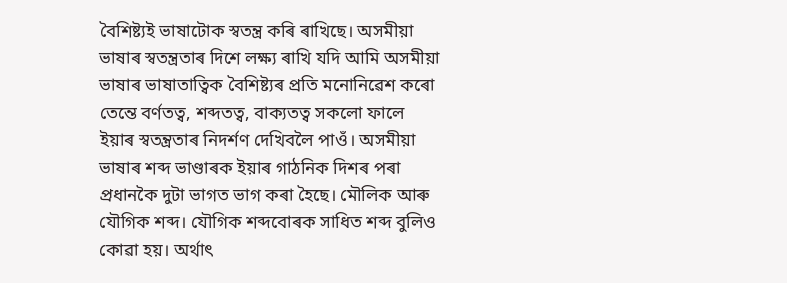বৈশিষ্ট্যই ভাষাটোক স্বতন্ত্ৰ কৰি ৰাখিছে। অসমীয়া ভাষাৰ স্বতন্ত্ৰতাৰ দিশে লক্ষ্য ৰাখি যদি আমি অসমীয়া ভাষাৰ ভাষাতাত্বিক বৈশিষ্ট্যৰ প্ৰতি মনোনিৱেশ কৰো তেন্তে বৰ্ণতত্ব, শব্দতত্ব, বাক্যতত্ব সকলো ফালে ইয়াৰ স্বতন্ত্ৰতাৰ নিদৰ্শণ দেখিবলৈ পাওঁ। অসমীয়া ভাষাৰ শব্দ ভাণ্ডাৰক ইয়াৰ গাঠনিক দিশৰ পৰা প্ৰধানকৈ দুটা ভাগত ভাগ কৰা হৈছে। মৌলিক আৰু যৌগিক শব্দ। যৌগিক শব্দবোৰক সাধিত শব্দ বুলিও কোৱা হয়। অৰ্থাৎ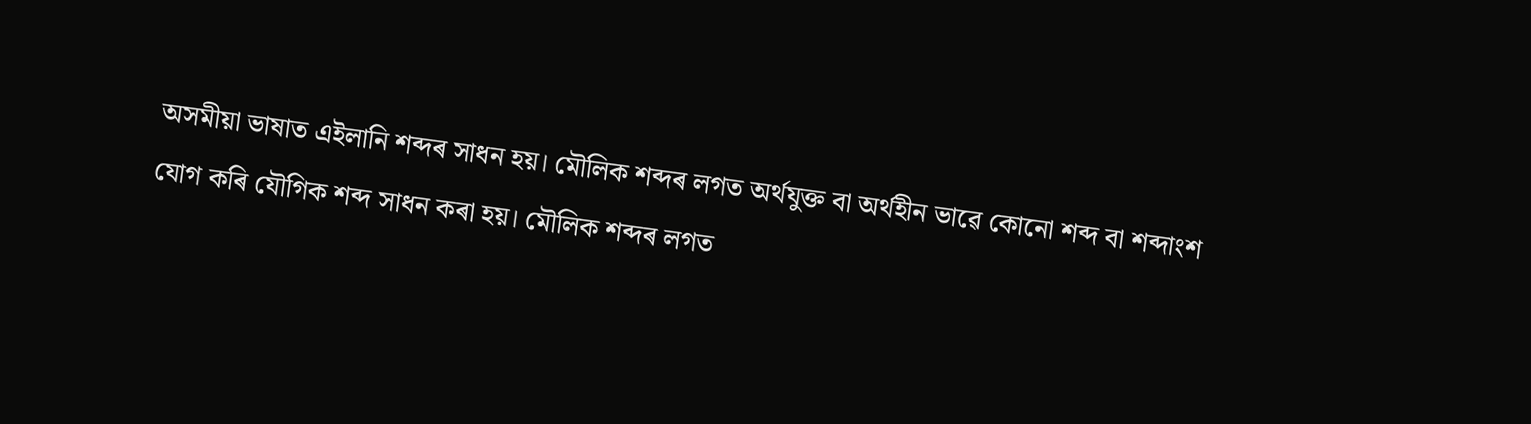অসমীয়া ভাষাত এইলানি শব্দৰ সাধন হয়। মৌলিক শব্দৰ লগত অৰ্থযুক্ত বা অৰ্থহীন ভাৱে কোনো শব্দ বা শব্দাংশ যোগ কৰি যৌগিক শব্দ সাধন কৰা হয়। মৌলিক শব্দৰ লগত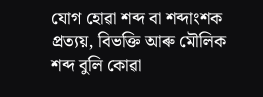যোগ হোৱা শব্দ বা শব্দাংশক প্ৰত্যয়, বিভক্তি আৰু মৌলিক শব্দ বুলি কোৱা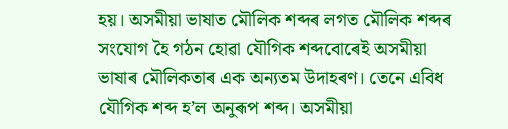হয়। অসমীয়া ভাষাত মৌলিক শব্দৰ লগত মৌলিক শব্দৰ সংযোগ হৈ গঠন হোৱা যৌগিক শব্দবোৰেই অসমীয়া ভাষাৰ মৌলিকতাৰ এক অন্যতম উদাহৰণ। তেনে এবিধ যৌগিক শব্দ হ’ল অনুৰূপ শব্দ। অসমীয়া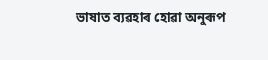ভাষাত ব্যৱহাৰ হোৱা অনুৰূপ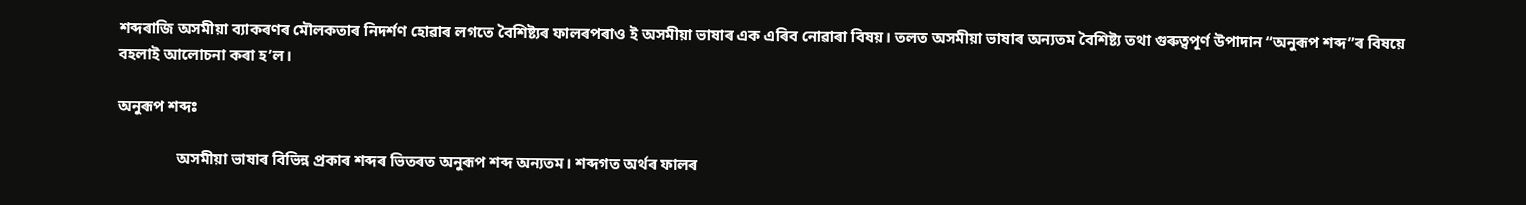শব্দৰাজি অসমীয়া ব্যাকৰণৰ মৌলকতাৰ নিদৰ্শণ হোৱাৰ লগতে বৈশিষ্ট্যৰ ফালৰপৰাও ই অসমীয়া ভাষাৰ এক এৰিব নোৱাৰা বিষয়। তলত অসমীয়া ভাষাৰ অন্যতম বৈশিষ্ট্য তথা গুৰুত্বপূৰ্ণ উপাদান “অনুৰূপ শব্দ”ৰ বিষয়ে বহলাই আলোচনা কৰা হ’ল।

অনুৰূপ শব্দঃ

               অসমীয়া ভাষাৰ বিভিন্ন প্ৰকাৰ শব্দৰ ভিতৰত অনুৰূপ শব্দ অন্যতম। শব্দগত অৰ্থৰ ফালৰ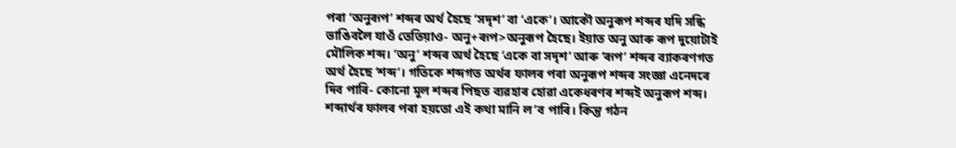পৰা ‘অনুৰূপ’ শব্দৰ অৰ্থ হৈছে ‘সদৃশ’ বা ‘একে’। আকৌ অনুৰূপ শব্দৰ যদি সন্ধি ভাঙিবলৈ যাওঁ তেতিয়াও- অনু+ৰূপ>অনুৰূপ হৈছে। ইয়াত অনু আৰু ৰূপ দুয়োটাই মৌলিক শব্দ। ‘অনু’ শব্দৰ অৰ্থ হৈছে ‘একে বা সদৃশ’ আৰু ‘ৰূপ’ শব্দৰ ব্যাকৰণগত অৰ্থ হৈছে ‘শব্দ’। গতিকে শব্দগত অৰ্থৰ ফালৰ পৰা অনুৰূপ শব্দৰ সংজ্ঞা এনেদৰে দিব পাৰি- কোনো মূল শব্দৰ পিছত ব্যৱহাৰ হোৱা একেধৰণৰ শব্দই অনুৰূপ শব্দ। শব্দাৰ্থৰ ফালৰ পৰা হয়তো এই কথা মানি ল’ব পাৰি। কিন্তু গঠন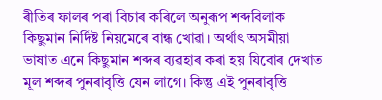ৰীতিৰ ফালৰ পৰা বিচাৰ কৰিলে অনুৰূপ শব্দবিলাক কিছুমান নিৰ্দিষ্ট নিয়মেৰে বান্ধ খোৱা। অৰ্থাৎ অসমীয়া ভাষাত এনে কিছুমান শব্দৰ ব্যৱহাৰ কৰা হয় যিবোৰ দেখাত মূল শব্দৰ পুনৰাবৃত্তি যেন লাগে। কিন্তু এই পুনৰাবৃত্তি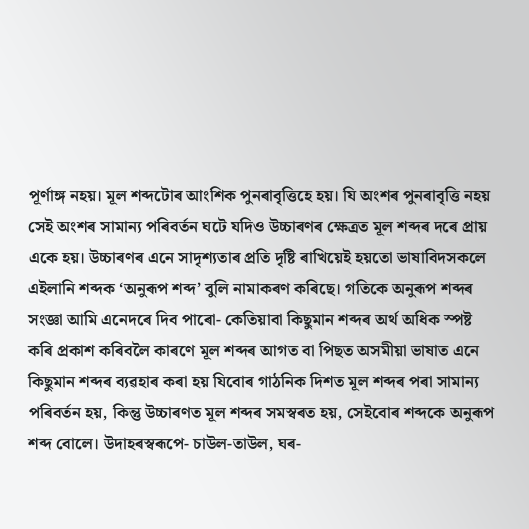পূৰ্ণাঙ্গ নহয়। মূল শব্দটোৰ আংশিক পুনৰাবৃত্তিহে হয়। যি অংশৰ পুনৰাবৃত্তি নহয় সেই অংশৰ সামান্য পৰিবৰ্তন ঘটে যদিও উচ্চাৰণৰ ক্ষেত্ৰত মূল শব্দৰ দৰে প্ৰায় একে হয়। উচ্চাৰণৰ এনে সাদৃশ্যতাৰ প্ৰতি দৃষ্টি ৰাখিয়েই হয়তো ভাষাবিদসকলে এইলানি শব্দক ‘অনুৰূপ শব্দ’ বুলি নামাকৰণ কৰিছে। গতিকে অনুৰূপ শব্দৰ সংজ্ঞা আমি এনেদৰে দিব পাৰো- কেতিয়াবা কিছুমান শব্দৰ অৰ্থ অধিক স্পষ্ট কৰি প্ৰকাশ কৰিবলৈ কাৰণে মূল শব্দৰ আগত বা পিছত অসমীয়া ভাষাত এনে কিছুমান শব্দৰ ব্যৱহাৰ কৰা হয় যিবোৰ গাঠনিক দিশত মূল শব্দৰ পৰা সামান্য পৰিবৰ্তন হয়, কিন্তু উচ্চাৰণত মূল শব্দৰ সমস্বৰত হয়, সেইবোৰ শব্দকে অনুৰূপ শব্দ বোলে। উদাহৰস্বৰূপে- চাউল-তাউল, ঘৰ-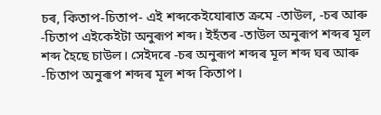চৰ, কিতাপ-চিতাপ- এই শব্দকেইযোৰাত ক্ৰমে -তাউল, -চৰ আৰু -চিতাপ এইকেইটা অনুৰূপ শব্দ। ইহঁতৰ -তাউল অনুৰূপ শব্দৰ মূল শব্দ হৈছে চাউল। সেইদৰে -চৰ অনুৰূপ শব্দৰ মূল শব্দ ঘৰ আৰু -চিতাপ অনুৰূপ শব্দৰ মূল শব্দ কিতাপ।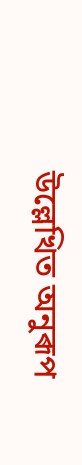উল্লেখিত অনুৰূপ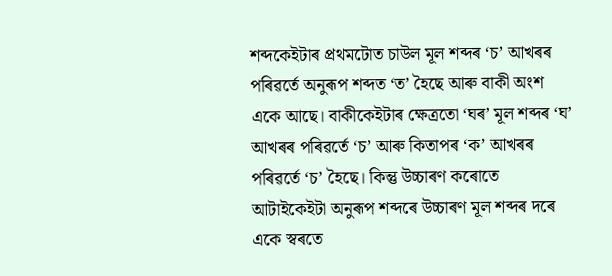শব্দকেইটাৰ প্ৰথমটোত চাউল মূল শব্দৰ ‘চ’ আখৰৰ পৰিৱৰ্তে অনুৰূপ শব্দত ‘ত’ হৈছে আৰু বাকী অংশ একে আছে। বাকীকেইটাৰ ক্ষেত্ৰতো ‘ঘৰ’ মূল শব্দৰ ‘ঘ’ আখৰৰ পৰিৱৰ্তে ‘চ’ আৰু কিতাপৰ ‘ক’ আখৰৰ পৰিৱৰ্তে ‘চ’ হৈছে। কিন্তু উচ্চাৰণ কৰোতে আটাইকেইটা অনুৰূপ শব্দৰে উচ্চাৰণ মূল শব্দৰ দৰে একে স্বৰতে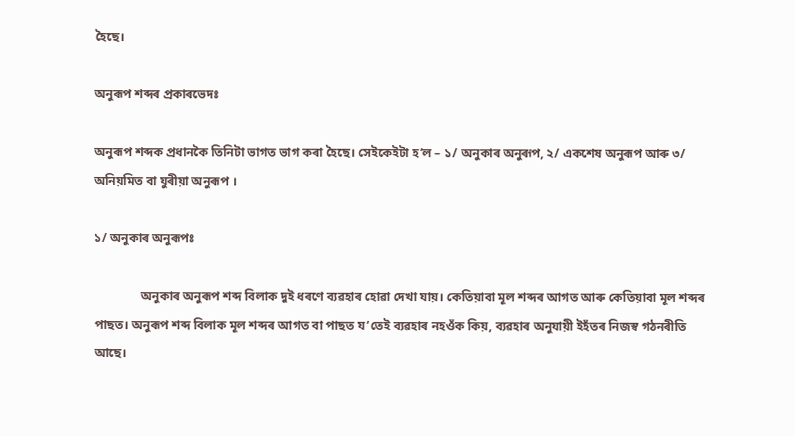হৈছে।

অনুৰূপ শব্দৰ প্ৰকাৰভেদঃ

অনুৰূপ শব্দক প্ৰধানকৈ তিনিটা ভাগত ভাগ কৰা হৈছে। সেইকেইটা হ’ল – ১/ অনুকাৰ অনুৰূপ, ২/ একশেষ অনুৰূপ আৰু ৩/ অনিয়মিত বা যুৰীয়া অনুৰূপ ।

১/ অনুকাৰ অনুৰূপঃ

               অনুকাৰ অনুৰূপ শব্দ বিলাক দুই ধৰণে ব্যৱহাৰ হোৱা দেখা যায়। কেতিয়াবা মূল শব্দৰ আগত আৰু কেতিয়াবা মূল শব্দৰ পাছত। অনুৰূপ শব্দ বিলাক মূল শব্দৰ আগত বা পাছত য’তেই ব্যৱহাৰ নহওঁক কিয়, ব্যৱহাৰ অনুযায়ী ইহঁতৰ নিজস্ব গঠনৰীতি আছে।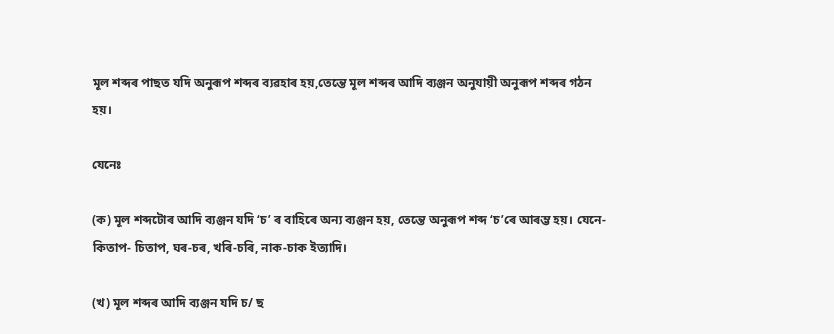মূল শব্দৰ পাছত যদি অনুৰূপ শব্দৰ ব্যৱহাৰ হয়,তেন্তে মূল শব্দৰ আদি ব্যঞ্জন অনুযায়ী অনুৰূপ শব্দৰ গঠন হয়।

যেনেঃ

(ক) মূল শব্দটোৰ আদি ব্যঞ্জন যদি ‘চ’ ৰ বাহিৰে অন্য ব্যঞ্জন হয়, তেন্তে অনুৰূপ শব্দ ‘চ’ৰে আৰম্ভ হয়। যেনে- কিতাপ- চিতাপ, ঘৰ-চৰ, খৰি-চৰি, নাক-চাক ইত্যাদি।

(খ) মূল শব্দৰ আদি ব্যঞ্জন যদি চ/ ছ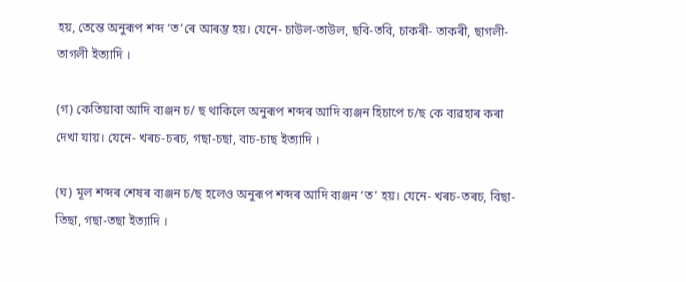হয়, তেন্তে অনুৰূপ শব্দ ‘ত’ৰে আৰম্ভ হয়। যেনে- চাউল-তাউল, ছবি-তবি, চাকৰী- তাকৰী, ছাগলী-তাগলী ইত্যাদি ।

(গ) কেতিয়াবা আদি ব্যঞ্জন চ/ ছ থাকিলে অনুৰূপ শব্দৰ আদি ব্যঞ্জন হিচাপে চ/ছ কে ব্যৱহাৰ কৰা দেখা যায়। যেনে- খৰচ-চৰচ, গছা-চছা, বাচ-চাছ ইত্যাদি ।

(ঘ) মূল শব্দৰ শেষৰ ব্যঞ্জন চ/ছ হলেও অনুৰূপ শব্দৰ আদি ব্যঞ্জন ‘ত’ হয়। যেনে- খৰচ-তৰচ, বিছা-তিছা, গছা-তছা ইত্যাদি ।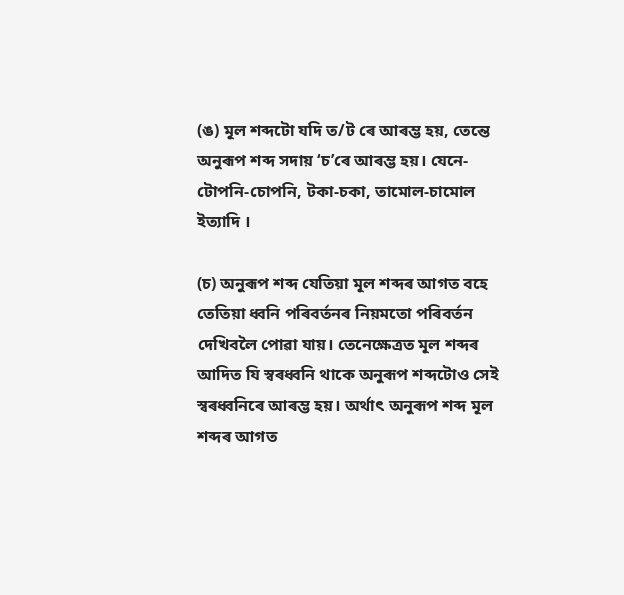(ঙ) মূল শব্দটো যদি ত/ট ৰে আৰম্ভ হয়, তেন্তে অনুৰূপ শব্দ সদায় ‘চ’ৰে আৰম্ভ হয়। যেনে- টোপনি-চোপনি, টকা-চকা, তামোল-চামোল ইত্যাদি ।

(চ) অনুৰূপ শব্দ যেতিয়া মূল শব্দৰ আগত বহে তেতিয়া ধ্বনি পৰিবৰ্তনৰ নিয়মতো পৰিবৰ্তন দেখিবলৈ পোৱা যায়। তেনেক্ষেত্ৰত মূল শব্দৰ আদিত যি স্বৰধ্বনি থাকে অনুৰূপ শব্দটোও সেই স্বৰধ্বনিৰে আৰম্ভ হয়। অৰ্থাৎ অনুৰূপ শব্দ মূল শব্দৰ আগত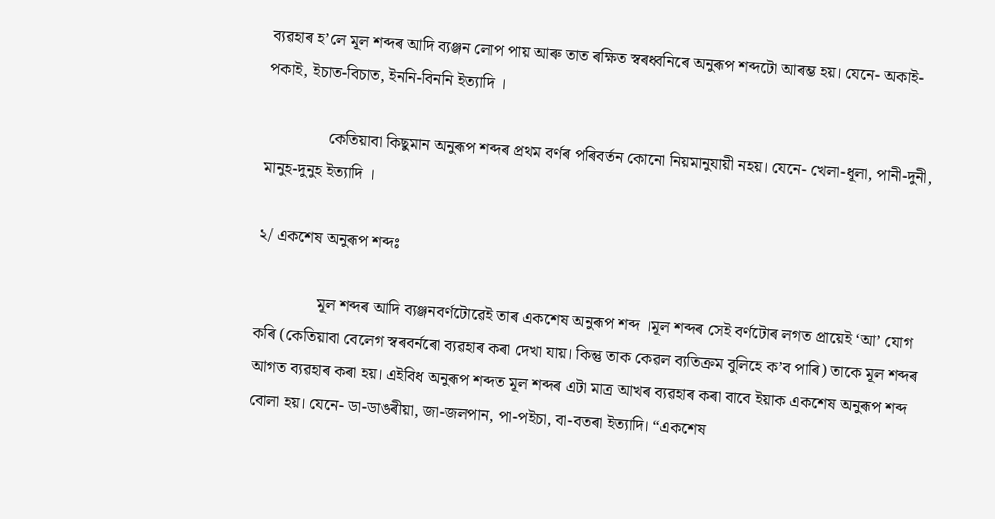ব্যৱহাৰ হ’লে মূল শব্দৰ আদি ব্যঞ্জন লোপ পায় আৰু তাত ৰক্ষিত স্বৰধ্বনিৰে অনুৰূপ শব্দটো আৰম্ভ হয়। যেনে- অকাই-পকাই, ইচাত-বিচাত, ইননি-বিননি ইত্যাদি ।

               কেতিয়াবা কিছুমান অনুৰূপ শব্দৰ প্ৰথম বৰ্ণৰ পৰিবৰ্তন কোনো নিয়মানুযায়ী নহয়। যেনে- খেলা-ধূলা, পানী-দুনী, মানুহ-দুনুহ ইত্যাদি ।

২/ একশেষ অনুৰূপ শব্দঃ

               মূল শব্দৰ আদি ব্যঞ্জনবৰ্ণটোৱেই তাৰ একশেষ অনুৰূপ শব্দ ।মূল শব্দৰ সেই বৰ্ণটোৰ লগত প্ৰায়েই ‘আ’ যোগ কৰি (কেতিয়াবা বেলেগ স্বৰবৰ্নৰো ব্যৱহাৰ কৰা দেখা যায়। কিন্তু তাক কেৱল ব্যতিক্ৰম বুলিহে ক’ব পাৰি) তাকে মূল শব্দৰ আগত ব্যৱহাৰ কৰা হয়। এইবিধ অনুৰূপ শব্দত মূল শব্দৰ এটা মাত্র আখৰ ব্যৱহাৰ কৰা বাবে ইয়াক একশেষ অনুৰূপ শব্দ বোলা হয়। যেনে- ডা-ডাঙৰীয়া, জা-জলপান, পা-পইচা, বা-বতৰা ইত্যাদি। “একশেষ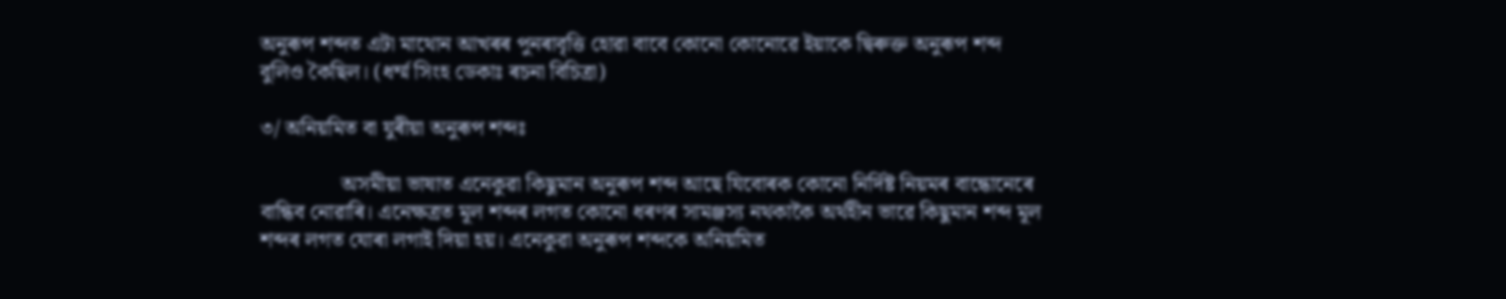অনুৰূপ শব্দত এটা মাথোন আখৰৰ পুনৰাবৃত্তি হোৱা বাবে কোনো কোনোৱে ইয়াকে দ্বিৰুক্ত অনুৰূপ শব্দ বুলিও কৈছিল। (ধৰ্ম্ম সিংহ ডেকাঃ ৰচনা বিচিত্ৰা)

৩/ অনিয়মিত বা যুৰীয়া অনুৰূপ শব্দঃ

               অসমীয়া ভাষাত এনেকুৱা কিছুমান অনুৰূপ শব্দ আছে যিবোৰক কোনো নিৰ্দিষ্ট নিয়মৰ বান্ধোনেৰে বান্ধিব নোৱাৰি। এনেক্ষত্রত মূল শব্দৰ লগত কোনো ধৰণৰ সামঞ্জস্য নথকাকৈ অৰ্থহীন ভাৱে কিছুমান শব্দ মূল শব্দৰ লগত যোৰা লগাই দিয়া হয়। এনেকুৱা অনুৰূপ শব্দকে অনিয়মিত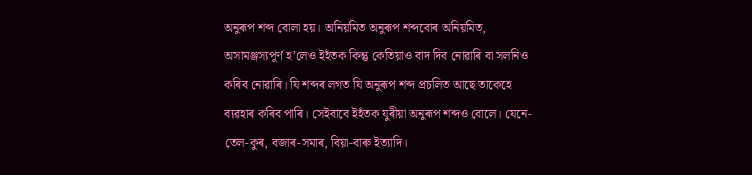অনুৰূপ শব্দ বোলা হয়। অনিয়মিত অনুৰূপ শব্দবোৰ অনিয়মিত, অসামঞ্জস্যপূৰ্ণ হ’লেও ইহঁতক কিন্তু কেতিয়াও বাদ দিব নোৱাৰি বা সলনিও কৰিব নোৱাৰি। যি শব্দৰ লগত যি অনুৰূপ শব্দ প্ৰচলিত আছে তাকেহে ব্যৱহাৰ কৰিব পাৰি। সেইবাবে ইহঁতক যুৰীয়া অনুৰূপ শব্দও বোলে। যেনে- তেল-কুৰ, বজাৰ-সমাৰ, বিয়া-বাৰু ইত্যাদি।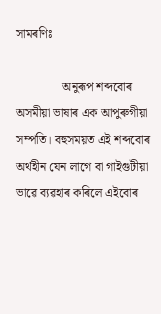সামৰণিঃ

               অনুৰূপ শব্দবোৰ অসমীয়া ভাষাৰ এক আপুৰুগীয়া সম্পতি। বহুসময়ত এই শব্দবোৰ অৰ্থহীন যেন লাগে বা গাইগুটীয়া ভাৱে ব্যৱহাৰ কৰিলে এইবোৰ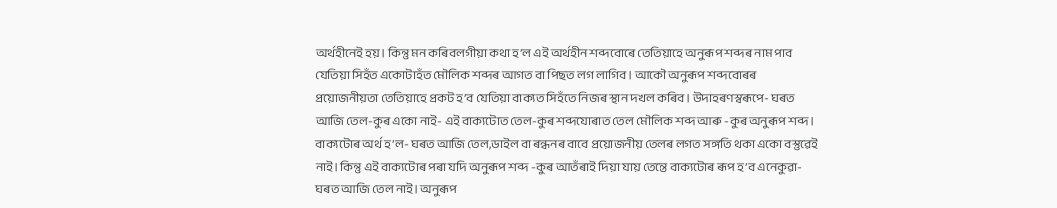অৰ্থহীনেই হয়। কিন্তু মন কৰিবলগীয়া কথা হ’ল এই অৰ্থহীন শব্দবোৰে তেতিয়াহে অনুৰূপ শব্দৰ নাম পাব যেতিয়া সিহঁত একোটাহঁত মৌলিক শব্দৰ আগত বা পিছত লগ লাগিব। আকৌ অনুৰূপ শব্দবোৰৰ প্ৰয়োজনীয়তা তেতিয়াহে প্ৰকট হ’ব যেতিয়া বাক্যত সিহঁতে নিজৰ স্থান দখল কৰিব। উদাহৰণস্বৰূপে- ঘৰত আজি তেল-কুৰ একো নাই- এই বাক্যটোত তেল-কুৰ শব্দযোৰাত তেল মৌলিক শব্দ আৰু -কুৰ অনুৰূপ শব্দ। বাক্যটোৰ অৰ্থ হ’ল- ঘৰত আজি তেল,ডাইল বা ৰন্ধনৰ বাবে প্ৰয়োজনীয় তেলৰ লগত সঙ্গতি থকা একো বস্তুৱেই নাই। কিন্তু এই বাক্যটোৰ পৰা যদি অনুৰূপ শব্দ -কুৰ আতঁৰাই দিয়া যায় তেন্তে বাক্যটোৰ ৰূপ হ’ব এনেকুৱা- ঘৰত আজি তেল নাই। অনুৰূপ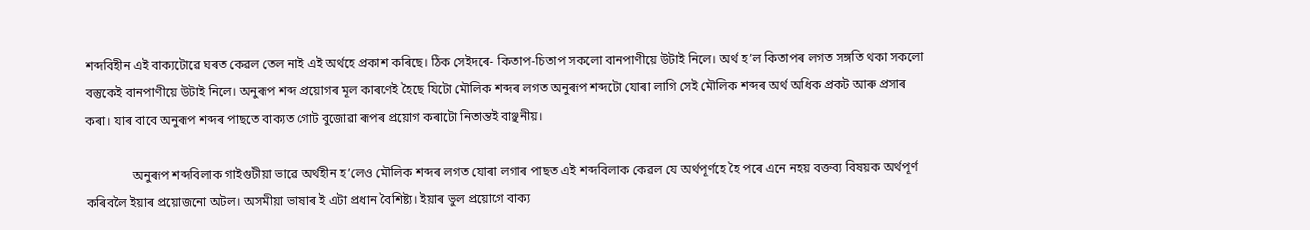শব্দবিহীন এই বাক্যটোৱে ঘৰত কেৱল তেল নাই এই অৰ্থহে প্ৰকাশ কৰিছে। ঠিক সেইদৰে- কিতাপ-চিতাপ সকলো বানপাণীয়ে উটাই নিলে। অৰ্থ হ’ল কিতাপৰ লগত সঙ্গতি থকা সকলো বস্তুকেই বানপাণীয়ে উটাই নিলে। অনুৰূপ শব্দ প্ৰয়োগৰ মূল কাৰণেই হৈছে যিটো মৌলিক শব্দৰ লগত অনুৰূপ শব্দটো যোৰা লাগি সেই মৌলিক শব্দৰ অৰ্থ অধিক প্ৰকট আৰু প্ৰসাৰ কৰা। যাৰ বাবে অনুৰূপ শব্দৰ পাছতে বাক্যত গোট বুজোৱা ৰূপৰ প্ৰয়োগ কৰাটো নিতান্তই বাঞ্ছনীয়।

               অনুৰূপ শব্দবিলাক গাইগুটীয়া ভাৱে অৰ্থহীন হ’লেও মৌলিক শব্দৰ লগত যোৰা লগাৰ পাছত এই শব্দবিলাক কেৱল যে অৰ্থপূৰ্ণহে হৈ পৰে এনে নহয় বক্তব্য বিষয়ক অৰ্থপূৰ্ণ কৰিবলৈ ইয়াৰ প্ৰয়োজনো অটল। অসমীয়া ভাষাৰ ই এটা প্ৰধান বৈশিষ্ট্য। ইয়াৰ ভুল প্ৰয়োগে বাক্য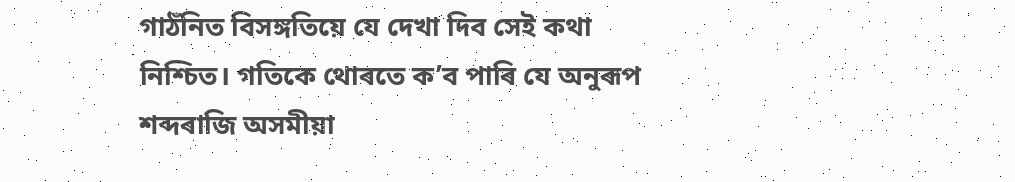গাঠঁনিত বিসঙ্গতিয়ে যে দেখা দিব সেই কথা নিশ্চিত। গতিকে থোৰতে ক’ব পাৰি যে অনুৰূপ শব্দৰাজি অসমীয়া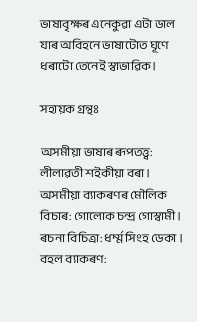ভাষাবৃক্ষৰ এনেকুৱা এটা ডাল যাৰ অবিহনে ভাষাটোত ঘূণে ধৰাটো তেনেই স্বাভাৱিক।

সহায়ক গ্ৰন্থঃ

অসমীয়া ভাষাৰ ৰূপতত্ত্ব: লীলাৱতী শইকীয়া বৰা ।
অসমীয়া ব্যাকৰণৰ মৌলিক বিচাৰ: গোলোক চন্দ্ৰ গোস্বামী ।
ৰচনা বিচিত্রা: ধৰ্ম্ম সিংহ ডেকা ।
বহল ব্যাকৰণ: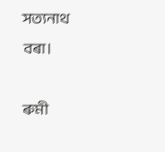সত্যনাথ বৰা।

ৰুমী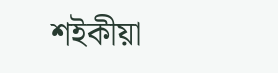শইকীয়া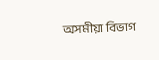অসমীয়া বিভাগ